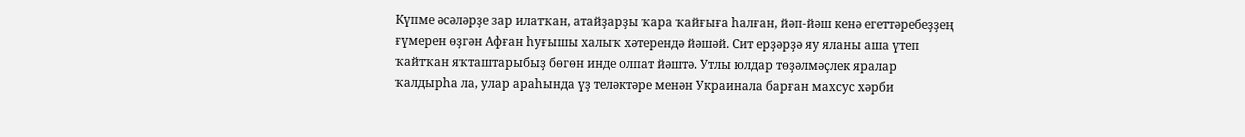Күпме әсәләрҙе зар илатҡан, атайҙарҙы ҡара ҡайғыға һалған, йәп-йәш кенә егеттәребеҙҙең ғүмерен өҙгән Афған һуғышы халыҡ хәтерендә йәшәй. Сит ерҙәрҙә яу яланы аша үтеп ҡайтҡан яҡташтарыбыҙ бөгөн инде олпат йәштә. Утлы юлдар төҙәлмәҫлек яралар ҡалдырһа ла, улар араһында үҙ теләктәре менән Украинала барған махсус хәрби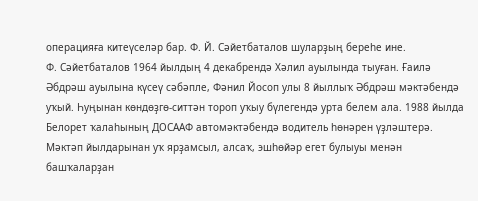операцияға китеүселәр бар. Ф. Й. Сәйетбаталов шуларҙың береһе ине.
Ф. Сәйетбаталов 1964 йылдың 4 декабрендә Хәлил ауылында тыуған. Ғаилә Әбдрәш ауылына күсеү сәбәпле, Фәнил Йосоп улы 8 йыллыҡ Әбдрәш мәктәбендә уҡый. Һуңынан көндөҙгө-ситтән тороп уҡыу бүлегендә урта белем ала. 1988 йылда Белорет ҡалаһының ДОСААФ автомәктәбендә водитель һөнәрен үҙләштерә. Мәктәп йылдарынан уҡ ярҙамсыл, алсаҡ, эшһөйәр егет булыуы менән башҡаларҙан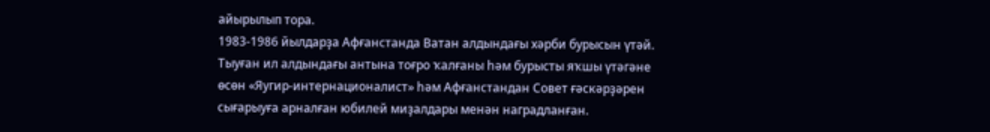айырылып тора.
1983-1986 йылдарҙа Афғанстанда Ватан алдындағы хәрби бурысын үтәй. Тыуған ил алдындағы антына тоғро ҡалғаны һәм бурысты яҡшы үтәгәне өсөн «Яугир-интернационалист» һәм Афғанстандан Совет ғәскәрҙәрен сығарыуға арналған юбилей миҙалдары менән наградланған.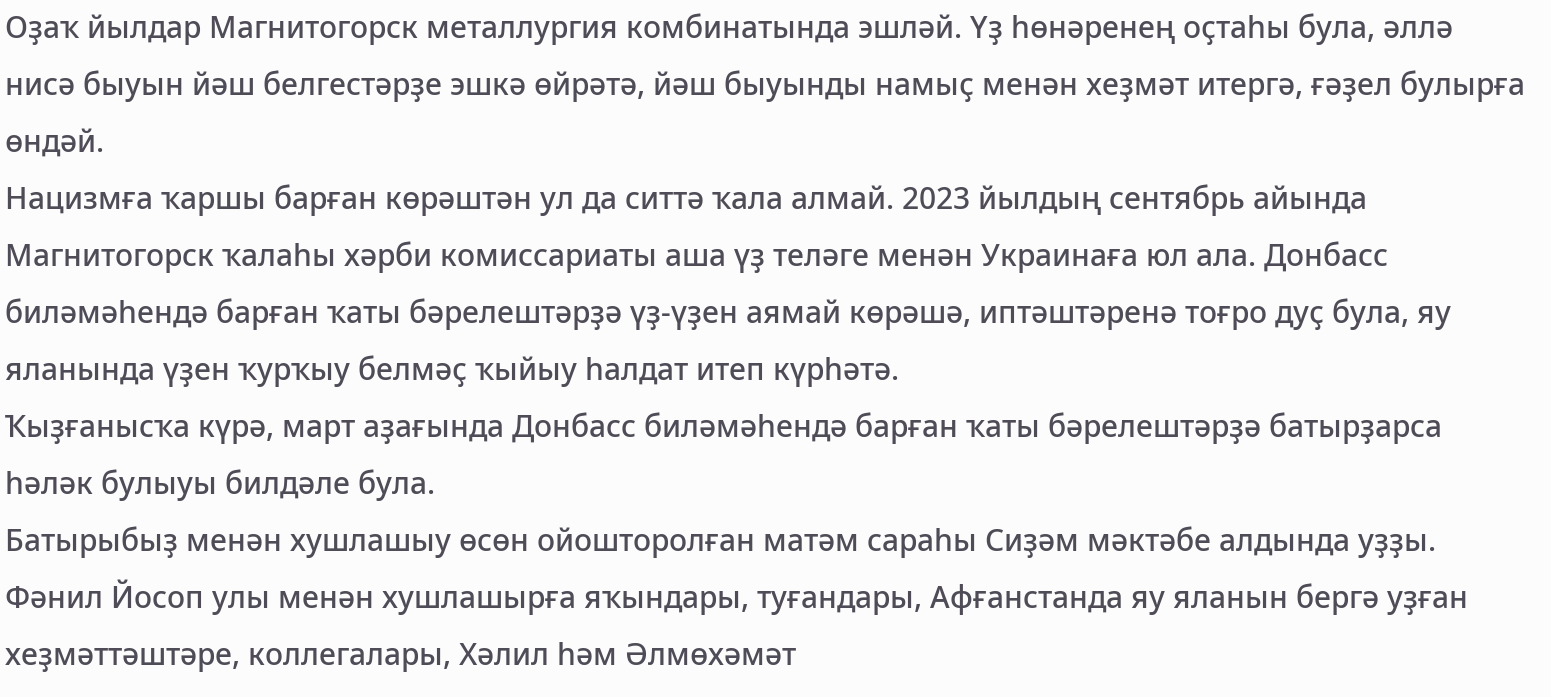Оҙаҡ йылдар Магнитогорск металлургия комбинатында эшләй. Үҙ һөнәренең оҫтаһы була, әллә нисә быуын йәш белгестәрҙе эшкә өйрәтә, йәш быуынды намыҫ менән хеҙмәт итергә, ғәҙел булырға өндәй.
Нацизмға ҡаршы барған көрәштән ул да ситтә ҡала алмай. 2023 йылдың сентябрь айында Магнитогорск ҡалаһы хәрби комиссариаты аша үҙ теләге менән Украинаға юл ала. Донбасс биләмәһендә барған ҡаты бәрелештәрҙә үҙ-үҙен аямай көрәшә, иптәштәренә тоғро дуҫ була, яу яланында үҙен ҡурҡыу белмәҫ ҡыйыу һалдат итеп күрһәтә.
Ҡыҙғанысҡа күрә, март аҙағында Донбасс биләмәһендә барған ҡаты бәрелештәрҙә батырҙарса һәләк булыуы билдәле була.
Батырыбыҙ менән хушлашыу өсөн ойошторолған матәм сараһы Сиҙәм мәктәбе алдында уҙҙы. Фәнил Йосоп улы менән хушлашырға яҡындары, туғандары, Афғанстанда яу яланын бергә уҙған хеҙмәттәштәре, коллегалары, Хәлил һәм Әлмөхәмәт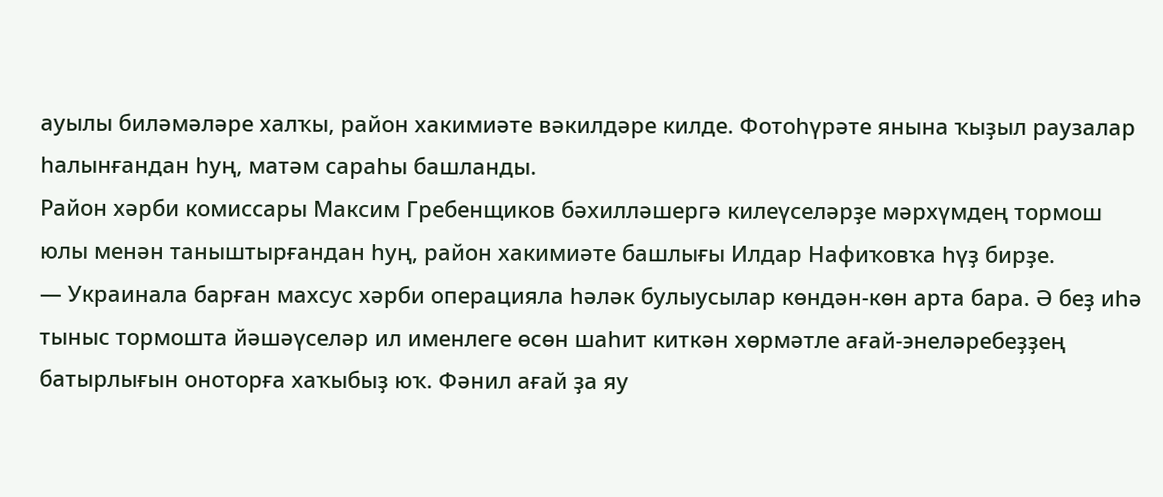ауылы биләмәләре халҡы, район хакимиәте вәкилдәре килде. Фотоһүрәте янына ҡыҙыл раузалар һалынғандан һуң, матәм сараһы башланды.
Район хәрби комиссары Максим Гребенщиков бәхилләшергә килеүселәрҙе мәрхүмдең тормош юлы менән таныштырғандан һуң, район хакимиәте башлығы Илдар Нафиҡовҡа һүҙ бирҙе.
— Украинала барған махсус хәрби операцияла һәләк булыусылар көндән-көн арта бара. Ә беҙ иһә тыныс тормошта йәшәүселәр ил именлеге өсөн шаһит киткән хөрмәтле ағай-энеләребеҙҙең батырлығын оноторға хаҡыбыҙ юҡ. Фәнил ағай ҙа яу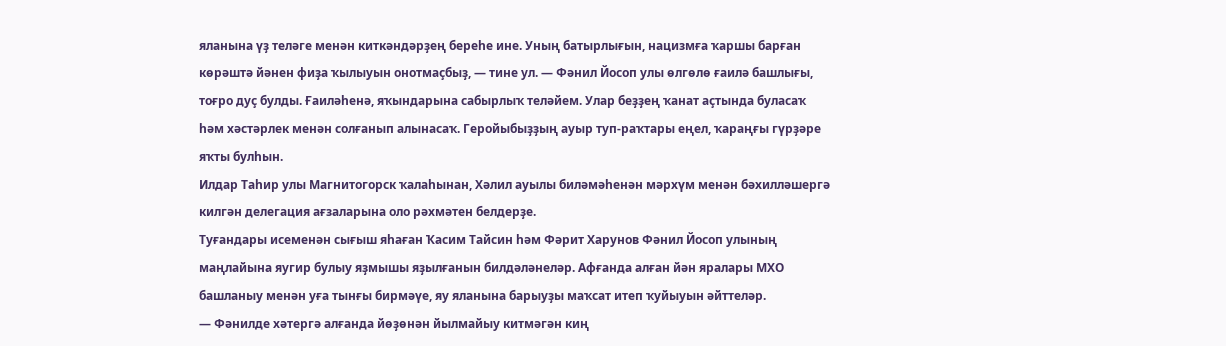яланына үҙ теләге менән киткәндәрҙең береһе ине. Уның батырлығын, нацизмға ҡаршы барған көрәштә йәнен фиҙа ҡылыуын онотмаҫбыҙ, — тине ул. — Фәнил Йосоп улы өлгөлө ғаилә башлығы, тоғро дуҫ булды. Ғаиләһенә, яҡындарына сабырлыҡ теләйем. Улар беҙҙең ҡанат аҫтында буласаҡ һәм хәстәрлек менән солғанып алынасаҡ. Геройыбыҙҙың ауыр туп-раҡтары еңел, ҡараңғы гүрҙәре яҡты булһын.
Илдар Таһир улы Магнитогорск ҡалаһынан, Хәлил ауылы биләмәһенән мәрхүм менән бәхилләшергә килгән делегация ағзаларына оло рәхмәтен белдерҙе.
Туғандары исеменән сығыш яһаған Ҡасим Тайсин һәм Фәрит Харунов Фәнил Йосоп улының маңлайына яугир булыу яҙмышы яҙылғанын билдәләнеләр. Афғанда алған йән яралары МХО башланыу менән уға тынғы бирмәүе, яу яланына барыуҙы маҡсат итеп ҡуйыуын әйттеләр.
— Фәнилде хәтергә алғанда йөҙөнән йылмайыу китмәгән киң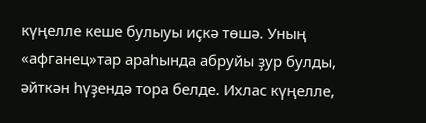күңелле кеше булыуы иҫкә төшә. Уның «афганец»тар араһында абруйы ҙур булды, әйткән һүҙендә тора белде. Ихлас күңелле,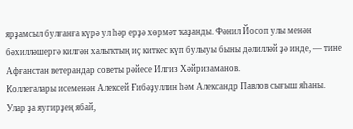ярҙамсыл булғанға күрә ул һәр ерҙә хөрмәт ҡаҙанды. Фәнил Йосоп улы менән бәхилләшергә килгән халыҡтың иҫ киткес күп булыуы быны дәлилләй ҙә инде, — тине Афғанстан ветерандар советы рәйесе Илгиз Хәйризаманов.
Коллегалары исеменән Алексей Ғибәҙуллин һәм Александр Павлов сығыш яһаны. Улар ҙа яугирҙең ябай,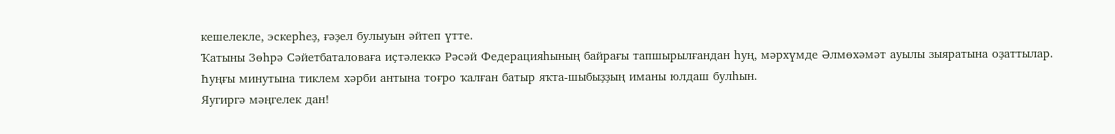кешелекле, эскерһеҙ, ғәҙел булыуын әйтеп үтте.
Ҡатыны Зөһрә Сәйетбаталоваға иҫтәлеккә Рәсәй Федерацияһының байрағы тапшырылғандан һуң, мәрхүмде Әлмөхәмәт ауылы зыяратына оҙаттылар.
Һуңғы минутына тиклем хәрби антына тоғро ҡалған батыр яҡта-шыбыҙҙың иманы юлдаш булһын.
Яугиргә мәңгелек дан!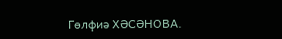Гөлфиә ХӘСӘНОВА.